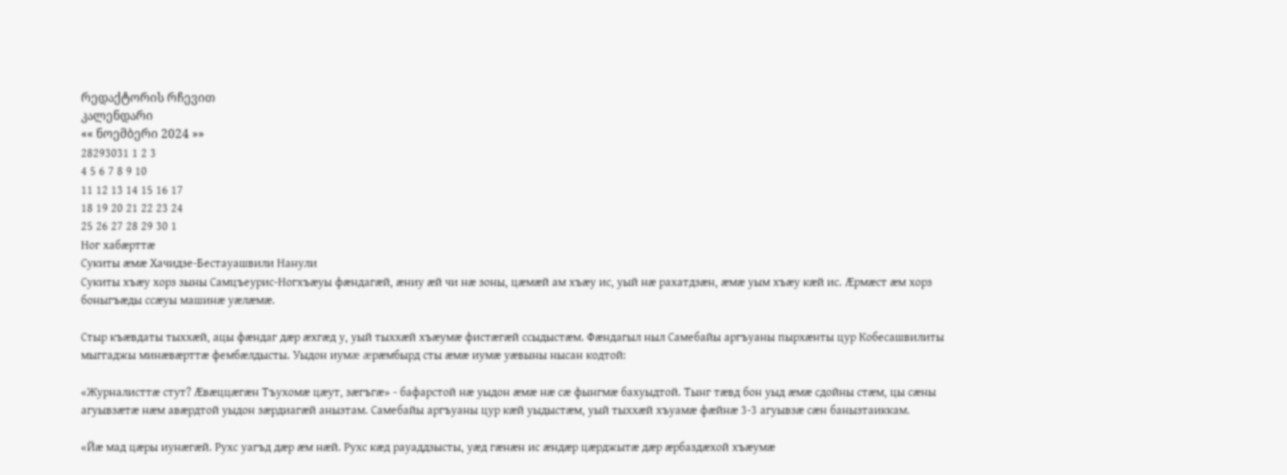რედაქტორის რჩევით
კალენდარი
«« ნოემბერი 2024 »»
28293031 1 2 3
4 5 6 7 8 9 10
11 12 13 14 15 16 17
18 19 20 21 22 23 24
25 26 27 28 29 30 1
Ног хабæрттæ
Сукиты æмæ Хачидзе-Бестауашвили Нанули
Сукиты хъæу хорз зыны Самцъеурис-Ногхъæуы фæндагæй, æниу æй чи нæ зоны, цæмæй ам хъæу ис, уый нæ рахатдзæн, æмæ уым хъæу кæй ис. Æрмæст æм хорз боныгъæды ссæуы машинæ уæлæмæ.

Стыр къæвдаты тыххæй, ацы фæндаг дæр æхгæд у, уый тыххæй хъæумæ фистæгæй ссыдыстæм. Фæндагыл ныл Самебайы аргъуаны пырхæнты цур Кобесашвилиты мыггаджы минæвæрттæ фембæлдысты. Уыдон иумæ æрæмбырд сты æмæ иумæ уæвыны нысан кодтой:

«Журналисттæ стут? Æвæццæгæн Тъухомæ цæут, зæгъгæ» - бафарстой нæ уыдон æмæ нæ сæ фынгмæ бахуыдтой. Тынг тæвд бон уыд æмæ сдойны стæм, цы сæны агуывзæтæ нæм авæрдтой уыдон зæрдиагæй анызтам. Самебайы аргъуаны цур кæй уыдыстæм, уый тыххæй хъуамæ фæйнæ 3-3 агуывзæ сæн банызтаиккам.

«Йæ мад цæры иунæгæй. Рухс уагъд дæр æм нæй. Рухс кæд рауаддзысты, уæд гæнæн ис æндæр цæрджытæ дæр æрбаздæхой хъæумæ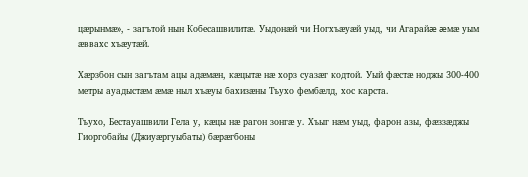цæрынмæ», - загътой нын Кобесашвилитæ. Уыдонæй чи Ногхъæуæй уыд, чи Агарайæ æмæ уым æввахс хъæутæй.

Хæрзбон сын загътам ацы адæмæн, кæцытæ нæ хорз суазæг кодтой. Уый фæстæ ноджы 300-400 метры ауадыстæм æмæ ныл хъæуы бахизæны Тъухо фембæлд, хос карста.

Тъухо, Бестауашвили Гела у, кæцы нæ рагон зонгæ у. Хъыг нæм уыд, фарон азы, фæззæджы Гиоргобайы (Джиуæргуыбаты) бæрæгбоны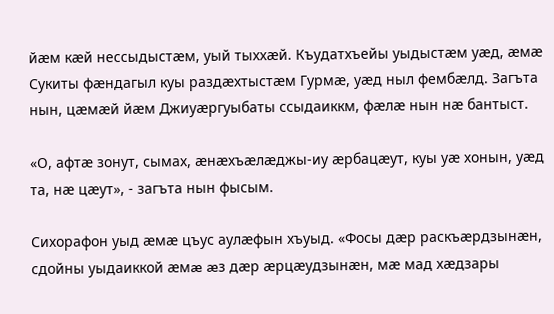йæм кæй нессыдыстæм, уый тыххæй. Къудатхъейы уыдыстæм уæд, æмæ Сукиты фæндагыл куы раздæхтыстæм Гурмæ, уæд ныл фембæлд. Загъта нын, цæмæй йæм Джиуæргуыбаты ссыдаиккм, фæлæ нын нæ бантыст.

«О, афтæ зонут, сымах, æнæхъæлæджы-иу æрбацæут, куы уæ хонын, уæд та, нæ цæут», - загъта нын фысым.

Сихорафон уыд æмæ цъус аулæфын хъуыд. «Фосы дæр раскъæрдзынæн, сдойны уыдаиккой æмæ æз дæр æрцæудзынæн, мæ мад хæдзары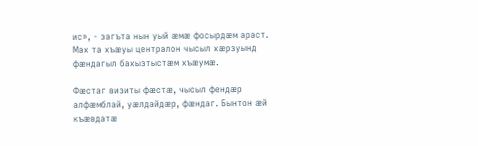ис», - загъта нын уый æмæ фосырдæм араст. Мах та хъæуы централон чысыл хæрзуынд фæндагыл бахызтыстæм хъæумæ.

Фæстаг визиты фæстæ, чысыл фендæр алфæмблай, уæлдайдæр, фæндаг. Бынтон æй къæвдатæ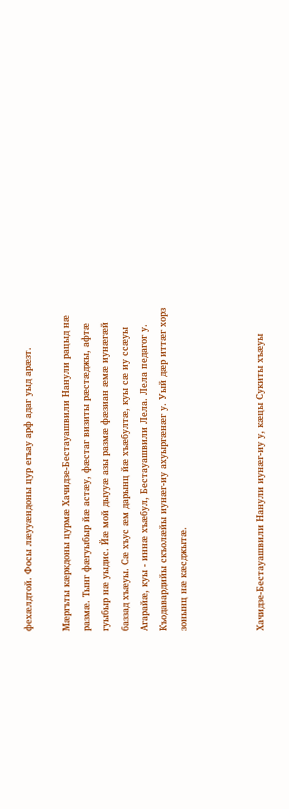фехæлдтой. Фосы лæууæндоны цур егъау арф адаг уыд арæзт.

Мæргъты кæркдоны цурмæ Хачидзе-Бестауашвили Нанули рацыд нæ размæ. Тынг фæгуыбыр йæ астæу, фæстаг визиты рæстæджы, афтæ гуыбыр нæ уыдис. Йæ мой дыууæ азы размæ фæзиан æмæ иунæгæй баззад хъæуы. Сæ хъус æм дарынц йæ хъæбултæ, куы сæ иу ссæуы Агарайæ, куы - иннæ хъæбул, Бестауашвили Лела. Лела педагог у. Къодавардийы скъолæйы иунæг-иу ахуыргæнæг у. Уый дæр иттæг хорз зонынц нæ кæсджытæ.



Хачидзе-Бестауашвили Нанули иунæг-иу у, кæцы Сукиты хъæуы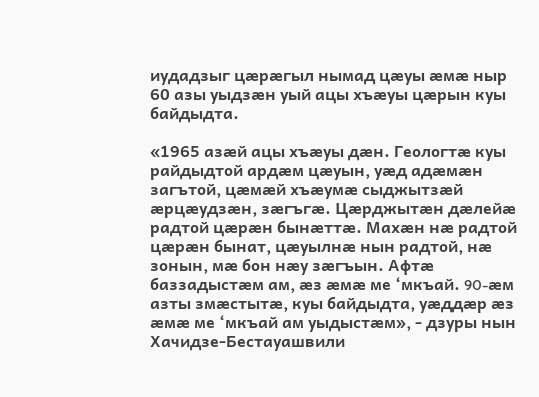иудадзыг цæрæгыл нымад цæуы æмæ ныр 60 азы уыдзæн уый ацы хъæуы цæрын куы байдыдта.

«1965 азæй ацы хъæуы дæн. Геологтæ куы райдыдтой ардæм цæуын, уæд адæмæн загътой, цæмæй хъæумæ сыджытзæй æрцæудзæн, зæгъгæ. Цæрджытæн дæлейæ радтой цæрæн бынæттæ. Махæн нæ радтой цæрæн бынат, цæуылнæ нын радтой, нæ зонын, мæ бон нæу зæгъын. Афтæ баззадыстæм ам, æз æмæ ме ‘мкъай. 90-æм азты змæстытæ, куы байдыдта, уæддæр æз æмæ ме ‘мкъай ам уыдыстæм», - дзуры нын Хачидзе-Бестауашвили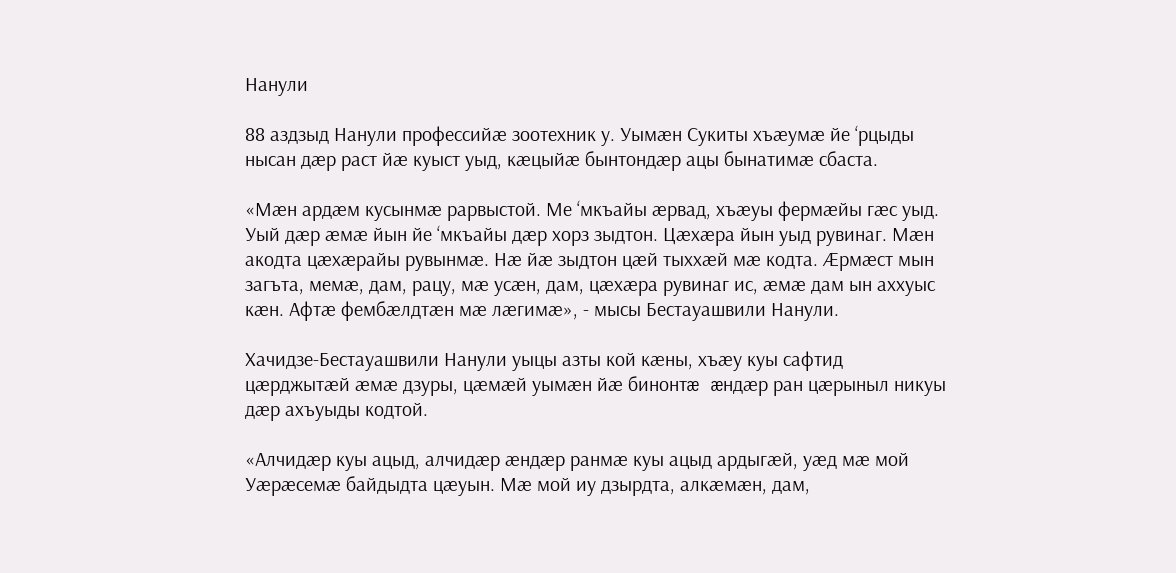Нанули

88 аздзыд Нанули профессийæ зоотехник у. Уымæн Сукиты хъæумæ йе ‘рцыды нысан дæр раст йæ куыст уыд, кæцыйæ бынтондæр ацы бынатимæ сбаста.

«Мæн ардæм кусынмæ рарвыстой. Ме ‘мкъайы æрвад, хъæуы фермæйы гæс уыд. Уый дæр æмæ йын йе ‘мкъайы дæр хорз зыдтон. Цæхæра йын уыд рувинаг. Мæн акодта цæхæрайы рувынмæ. Нæ йæ зыдтон цæй тыххæй мæ кодта. Æрмæст мын загъта, мемæ, дам, рацу, мæ усæн, дам, цæхæра рувинаг ис, æмæ дам ын аххуыс кæн. Афтæ фембæлдтæн мæ лæгимæ», - мысы Бестауашвили Нанули.

Хачидзе-Бестауашвили Нанули уыцы азты кой кæны, хъæу куы сафтид цæрджытæй æмæ дзуры, цæмæй уымæн йæ бинонтæ æндæр ран цæрыныл никуы дæр ахъуыды кодтой.

«Алчидæр куы ацыд, алчидæр æндæр ранмæ куы ацыд ардыгæй, уæд мæ мой Уæрæсемæ байдыдта цæуын. Мæ мой иу дзырдта, алкæмæн, дам,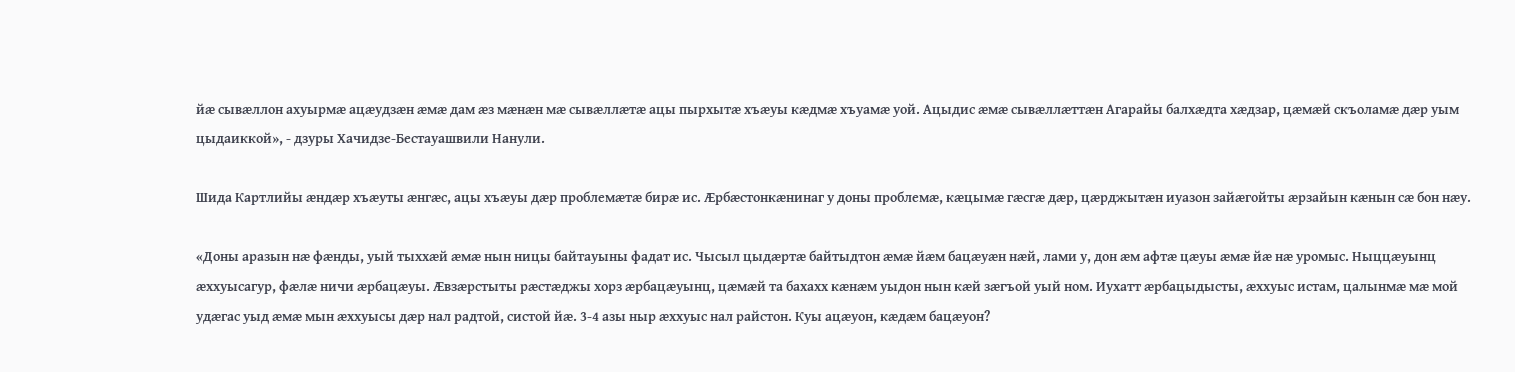йæ сывæллон ахуырмæ ацæудзæн æмæ дам æз мæнæн мæ сывæллæтæ ацы пырхытæ хъæуы кæдмæ хъуамæ уой. Ацыдис æмæ сывæллæттæн Агарайы балхæдта хæдзар, цæмæй скъоламæ дæр уым цыдаиккой», - дзуры Хачидзе-Бестауашвили Нанули.

Шида Картлийы æндæр хъæуты æнгæс, ацы хъæуы дæр проблемæтæ бирæ ис. Æрбæстонкæнинаг у доны проблемæ, кæцымæ гæсгæ дæр, цæрджытæн иуазон зайæгойты æрзайын кæнын сæ бон нæу.

«Доны аразын нæ фæнды, уый тыххæй æмæ нын ницы байтауыны фадат ис. Чысыл цыдæртæ байтыдтон æмæ йæм бацæуæн нæй, лами у, дон æм афтæ цæуы æмæ йæ нæ уромыс. Ныццæуынц æххуысагур, фæлæ ничи æрбацæуы. Æвзæрстыты рæстæджы хорз æрбацæуынц, цæмæй та бахахх кæнæм уыдон нын кæй зæгъой уый ном. Иухатт æрбацыдысты, æххуыс истам, цалынмæ мæ мой удæгас уыд æмæ мын æххуысы дæр нал радтой, систой йæ. 3-4 азы ныр æххуыс нал райстон. Куы ацæуон, кæдæм бацæуон?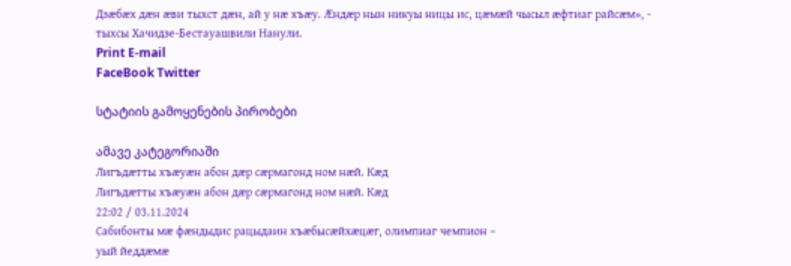Дзæбæх дæн æви тыхст дæн, ай у нæ хъæу. Æндæр нын никуы ницы ис, цæмæй чысыл æфтиаг райсæм», - тыхсы Хачидзе-Бестауашвили Нанули.
Print E-mail
FaceBook Twitter

სტატიის გამოყენების პირობები

ამავე კატეგორიაში
Лигъдæтты хъæуæн абон дæр сæрмагонд ном нæй. Кæд
Лигъдæтты хъæуæн абон дæр сæрмагонд ном нæй. Кæд
22:02 / 03.11.2024
Сабибонты мæ фæндыдис рацыдаин хъæбысæйхæцæг, олимпиаг чемпион –
уый йеддæмæ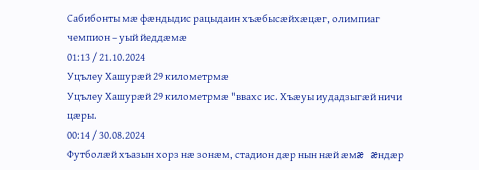Сабибонты мæ фæндыдис рацыдаин хъæбысæйхæцæг, олимпиаг чемпион – уый йеддæмæ
01:13 / 21.10.2024
Уцълеу Хашурæй 29 километрмæ
Уцълеу Хашурæй 29 километрмæ "ввахс ис. Хъæуы иудадзыгæй ничи цæры.
00:14 / 30.08.2024
Футболæй хъазын хорз нæ зонæм, стадион дæр нын нæй æмæ æндæр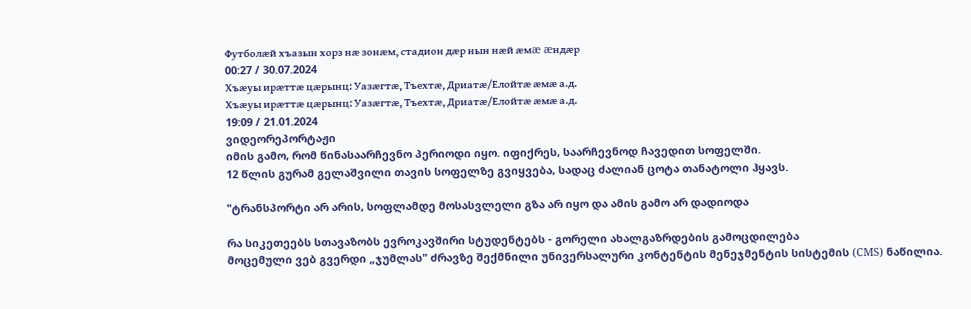Футболæй хъазын хорз нæ зонæм, стадион дæр нын нæй æмæ æндæр
00:27 / 30.07.2024
Хъӕуы ирӕттӕ цӕрынц: Уазӕгтӕ, Тъехтӕ, Дриатӕ/Елойтӕ ӕмӕ а.д.
Хъӕуы ирӕттӕ цӕрынц: Уазӕгтӕ, Тъехтӕ, Дриатӕ/Елойтӕ ӕмӕ а.д.
19:09 / 21.01.2024
ვიდეორეპორტაჟი
იმის გამო, რომ წინასაარჩევნო პერიოდი იყო. იფიქრეს, საარჩევნოდ ჩავედით სოფელში.
12 წლის გურამ გელაშვილი თავის სოფელზე გვიყვება, სადაც ძალიან ცოტა თანატოლი ჰყავს.

"ტრანსპორტი არ არის, სოფლამდე მოსასვლელი გზა არ იყო და ამის გამო არ დადიოდა

რა სიკეთეებს სთავაზობს ევროკავშირი სტუდენტებს - გორელი ახალგაზრდების გამოცდილება
მოცემული ვებ გვერდი „ჯუმლას" ძრავზე შექმნილი უნივერსალური კონტენტის მენეჯმენტის სისტემის (CMS) ნაწილია.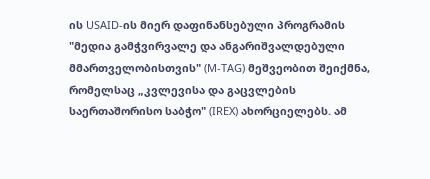ის USAID-ის მიერ დაფინანსებული პროგრამის "მედია გამჭვირვალე და ანგარიშვალდებული მმართველობისთვის" (M-TAG) მეშვეობით შეიქმნა, რომელსაც „კვლევისა და გაცვლების საერთაშორისო საბჭო" (IREX) ახორციელებს. ამ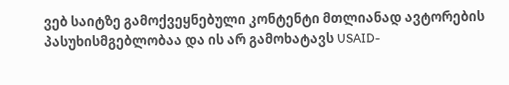ვებ საიტზე გამოქვეყნებული კონტენტი მთლიანად ავტორების პასუხისმგებლობაა და ის არ გამოხატავს USAID-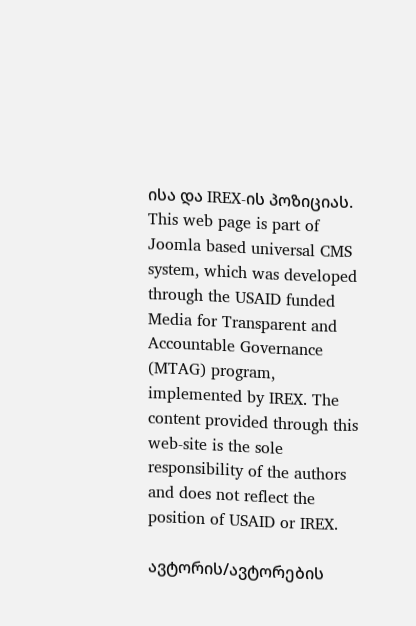ისა და IREX-ის პოზიციას.
This web page is part of Joomla based universal CMS system, which was developed through the USAID funded Media for Transparent and Accountable Governance (MTAG) program, implemented by IREX. The content provided through this web-site is the sole responsibility of the authors and does not reflect the position of USAID or IREX.

ავტორის/ავტორების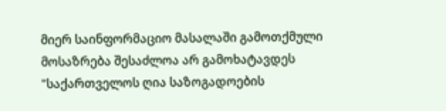მიერ საინფორმაციო მასალაში გამოთქმული მოსაზრება შესაძლოა არ გამოხატავდეს "საქართველოს ღია საზოგადოების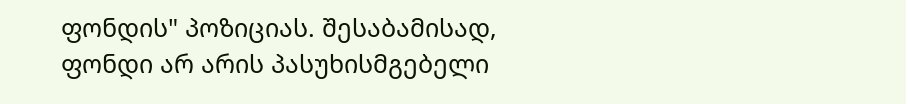ფონდის" პოზიციას. შესაბამისად, ფონდი არ არის პასუხისმგებელი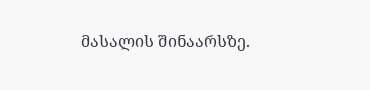მასალის შინაარსზე.